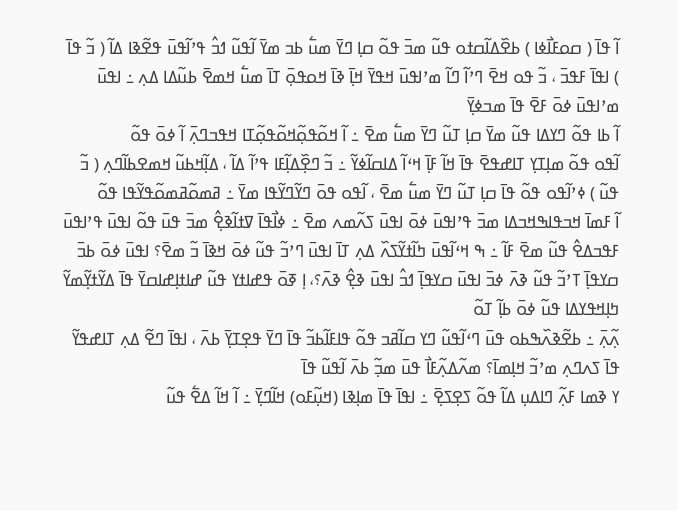ߊ߬ ߟߊ߫ ( ߛߋߓߊ߯ߦߊ ) ߕߐ߰ߡߊ߬ߛߙߋ ߟߎ߬ ߘߏ߫ ߟߋ߬ ߛߊ߲ ߣߌ߫ ߘߎ߱ ߕߏ ߘߌ߫ ߊ߬ߟߎ߬ ߗߏ߮ ߟߴߊ߬ߟߎ߫ ߟߐ߬ߢߊ ߡߊ߬ ( ߏ߬ ߟߊ߫ ) ߊߟߊ߫ ߓߟߏ߫ ، ߏ߬ ߟߋ ߞߐ߫ ߣߴߊ߬ ߣߊ߬ ߘߴߊߟߎ߫ ߞߟߌ߫ ߞߊ߲߫ ߢߊ߫ ߞߋߟߋ߲߫ ߠߊ߫ ߘߎ߱ ߞߘߐ߫ ߕߎ߬ߡߊ ߡߍ߲ ߸ ߊߟߎ߫ ߘߴߊߟߎ߫ ߦߋ߫ ߓߐ߫ ߟߊ߫ ߘߏߦߌ߲߫
ߊ߬ ߕߊ ߟߋ߬ ߣߌߡߊ ߟߎ߬ ߘߌ߫ ߛߊ߲ ߠߎ߬ ߣߌ߫ ߘߎ߱ ߘߐ߫ ߸ ߊ߬ ߞߋ߬ߟߋ߲߬ߞߋ߬ߟߋ߲߬ߠߊ ߞߟߏߣߍ߲߫ ߊ߬ ߦߋ߫ ߟߋ߬
ߊ߬ߟߋ ߟߋ߬ ߘߊ߲ߠߌ߲ ߠߊߝߟߐ߫ ߟߊ߫ ߞߊ߬ ߓߊ߲߫ ߞߵߊ߬ ߡߊߛߊ߬ߦߌ߬ ߸ ߏ߬ ߣߐ߲߰ߡߊ߲߬ߓߊ ߟߴߊ߬ ߡߊ߬ ، ߡߊ߲߬ߞߕߎ߬ ߞߘߐߕߊ߬ߣߍ߲ ( ߏ߬ ߟߎ߬ ) ߦߴߊ߬ߟߋ ߟߋ߬ ߟߊ߫ ߛߊ߲ ߠߎ߬ ߣߌ߫ ߘߎ߱ ߘߐ߫ ، ߊ߬ߟߋ ߟߋ߫ ߣߌ߬ߣߌ߬ߟߊ ߘߌ߫ ߸ ߥߘߋ߬ߥߘߋ߬ߟߌ߬ߟߊ ߟߋ߬
ߊ߬ ߓߘߊ߫ ߞߏߟߊߒߞߏߡߊ ߘߏ߫ ߟߴߊߟߎ߫ ߦߋ߫ ߊߟߎ߫ ߖߍ߬ߘߍ ߘߐ߫ ߸ ߦߊ߯ߟߊ߫ ߜߙߊ߬ߢߐ߲߮ ߘߏ߫ ߟߎ߫ ߟߋ߬ ߊߟߎ߫ ߟߴߊߟߎ߫ ߓߟߏߡߐ߮ ߟߎ߬ ߘߐ߫ ߓߊ߬ ߸ ߒ ߞߵߊ߬ߟߎ߫ ߤߊ߬ߙߌ߬ߖߍ߰ ߡߍ߲ ߠߊ߫ ߊߟߎ߫ ߣߴߏ߬ ߟߎ߬ ߦߋ߫ ߞߢߊ߫ ߏ߬ ߘߐ߫؟ ߊߟߎ߫ ߦߋ߫ ߕߏ߫ ߛߌߟߊ߲߫ ߠߴߏ߬ ߟߎ߬ ߢߍ߫ ߦߏ߫ ߊߟߎ߫ ߛߌߟߊ߲߫ ߗߏ߮ ߊߟߎ߫ ߢߐ߲߮ ߢߍ߫؟، ߊ߲ ߧߋ߫ ߟߝߊߙߌ ߟߎ߬ ߝߊߙߊ߲ߝߊߛߌ߫ ߟߊ߫ ߡߌ߬ߙߌ߲߬ߘߌ߬ ߤߊ߲ߞߟߌߡߊ ߟߎ߬ ߦߋ߫ ߕߊ߲߬ ߠߋ߬
ߍ߲߬ߍ߲߫ ߸ ߕߐ߬ߢߍ߰ߒߕߋ ߟߎ߫ ߣߵߊ߬ߟߎ߬ ߣߌ ߛߊ߬ߥߏ ߟߋ߬ ߟߊߓߊ߬ߕߏ߬ ߟߊ߫ ߣߌ߫ ߟߐ߲ߠߌ߲߫ ߕߍ߫ ، ߊߟߊ߫ ߣߐ߬ ߡߍ߲ ߠߊߝߟߌ߬ ߟߊ߫ ߖߍߣߍ߲ ߘߴߏ߬ ߞߊ߲ߘߊ߫؟ ߘߍ߬ߡߍ߲߬ߓߊ߯ ߟߎ߫ ߘߏ߲߬ ߕߍ߫ ߊ߬ߟߎ߬ ߟߊ߫
ߌ ߢߘߊ ߓߍ߲߬ ߣߊߡߎ߲ ߡߊ߬ ߟߋ߬ ߖߐ߲ߖߐ߲߫ ߸ ߊߟߊ߫ ߟߊ߫ ߘߊ߲ߢߊ (ߞߎ߲߬ߓߋ) ߞߊ߬ߣߌ߲߫ ߸ ߊ߬ ߞߊ߬ ߡߐ߱ ߟߎ߬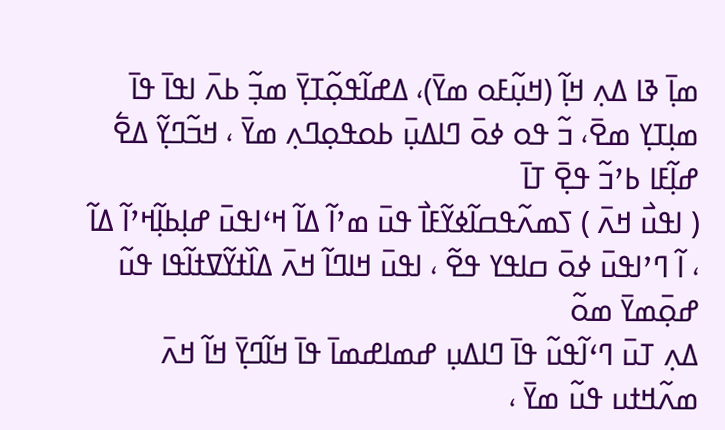ߘߊ߲߫ ߢߊ ߡߍ߲ ߞߊ߲߬ (ߞߎ߲߬ߓߋ ߘߌ߫)، ߡߝߊ߬ߟߋ߲߬ߠߌ߲߫ ߘߏ߲߬ ߕߍ߫ ߊߟߊ߫ ߟߊ߫ ߘߊ߲ߠߌ߲ ߘߐ߫، ߏ߬ ߟߋ ߦߋ߫ ߣߊߡߎ߲߫ ߕߋߟߋ߲ߣߍ߲ ߘߌ߫ ، ߞߏ߬ߣߌ߲߬ ߡߐ߱ ߝߊ߲߬ߓߊ ߕߴߏ߬ ߟߐ߲߫ ߠߊ߫
( ߊߟߎ߯ ߞߍ߫ ) ߖߘߍ߬ߟߛߊ߬ߦߌ߬ߓߊ߯ ߟߎ߫ ߘߴߊ߬ ߡߊ߬ ߞߵߊߟߎ߫ ߝߊ߲ߕߊ߲߬ߞߴߊ߬ ߡߊ߬ ، ߊ߬ ߣߴߊߟߎ߫ ߦߋ߫ ߛߊߟߌ ߟߐ߬ ، ߊߟߎ߫ ߞߊߣߊ߬ ߞߍ߫ ߡߊ߰ߙߌ߬ߜߙߊ߬ߟߊ ߟߎ߬ ߝߋ߲߫ߘߌ߫ ߘߋ߬
ߡߍ߲ ߠߎ߫ ߣߵߊ߬ߟߎ߬ ߟߊ߫ ߣߊߡߎ߲ ߝߘߊߝߘߊ߫ ߟߊ߫ ߞߊ߬ߣߌ߲߫ ߞߊ߬ ߞߍ߫ ߘߍ߬ߞߙߎ ߟߎ߬ ߘߌ߫ ،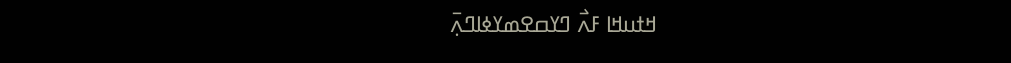ߞߙߎߞߊ ߓߍ߯ ߣߌߛߐߘߌߦߊߣߍ߲߫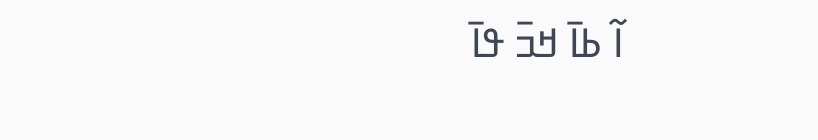ߊ߬ ߕߊ߫ ߞߏ߫ ߟߊ߫